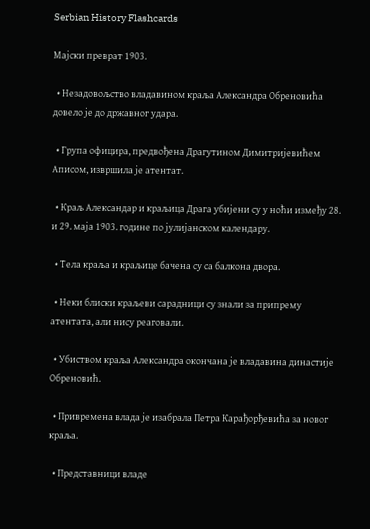Serbian History Flashcards

Мајски преврат 1903.

  • Незадовољство владавином краља Александра Обреновића довело је до државног удара.

  • Група официра, предвођена Драгутином Димитријевићем Аписом, извршила је атентат.

  • Краљ Александар и краљица Драга убијени су у ноћи између 28. и 29. маја 1903. године по јулијанском календару.

  • Тела краља и краљице бачена су са балкона двора.

  • Неки блиски краљеви сарадници су знали за припрему атентата, али нису реаговали.

  • Убиством краља Александра окончана је владавина династије Обреновић.

  • Привремена влада је изабрала Петра Карађорђевића за новог краља.

  • Представници владе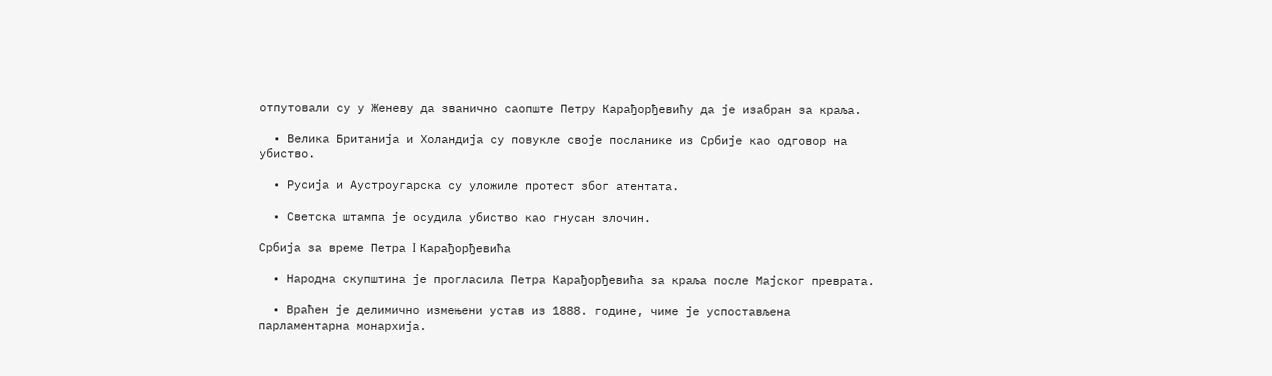отпутовали су у Женеву да званично саопште Петру Карађорђевићу да је изабран за краља.

  • Велика Британија и Холандија су повукле своје посланике из Србије као одговор на убиство.

  • Русија и Аустроугарска су уложиле протест због атентата.

  • Светска штампа је осудила убиство као гнусан злочин.

Србија за време Петра I Карађорђевића

  • Народна скупштина је прогласила Петра Карађорђевића за краља после Мајског преврата.

  • Враћен је делимично измењени устав из 1888. године, чиме је успостављена парламентарна монархија.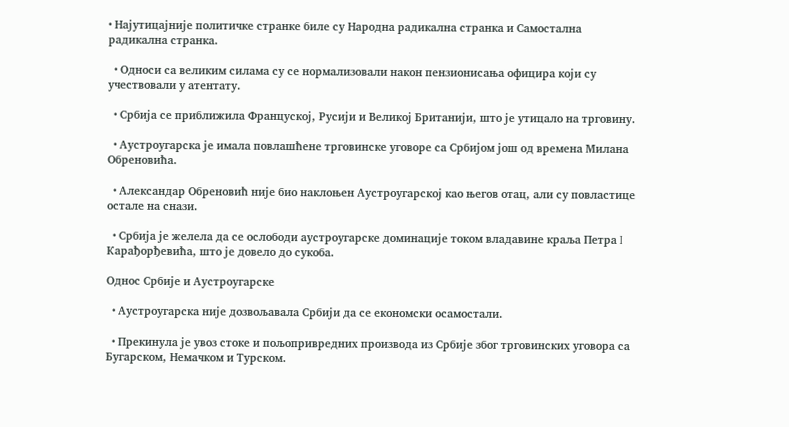• Најутицајније политичке странке биле су Народна радикална странка и Самостална радикална странка.

  • Односи са великим силама су се нормализовали након пензионисања официра који су учествовали у атентату.

  • Србија се приближила Француској, Русији и Великој Британији, што је утицало на трговину.

  • Аустроугарска је имала повлашћене трговинске уговоре са Србијом још од времена Милана Обреновића.

  • Александар Обреновић није био наклоњен Аустроугарској као његов отац, али су повластице остале на снази.

  • Србија је желела да се ослободи аустроугарске доминације током владавине краља Петра I Карађорђевића, што је довело до сукоба.

Однос Србије и Аустроугарске

  • Аустроугарска није дозвољавала Србији да се економски осамостали.

  • Прекинула је увоз стоке и пољопривредних производа из Србије због трговинских уговора са Бугарском, Немачком и Турском.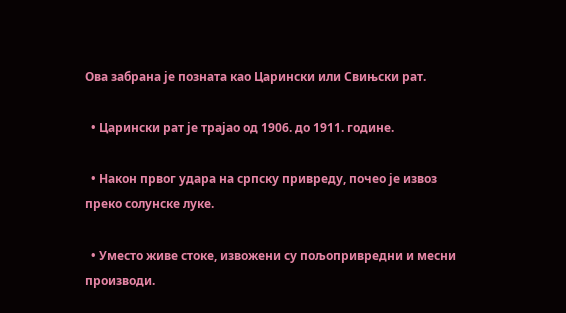Ова забрана је позната као Царински или Свињски рат.

  • Царински рат је трајао од 1906. до 1911. године.

  • Након првог удара на српску привреду, почео је извоз преко солунске луке.

  • Уместо живе стоке, извожени су пољопривредни и месни производи.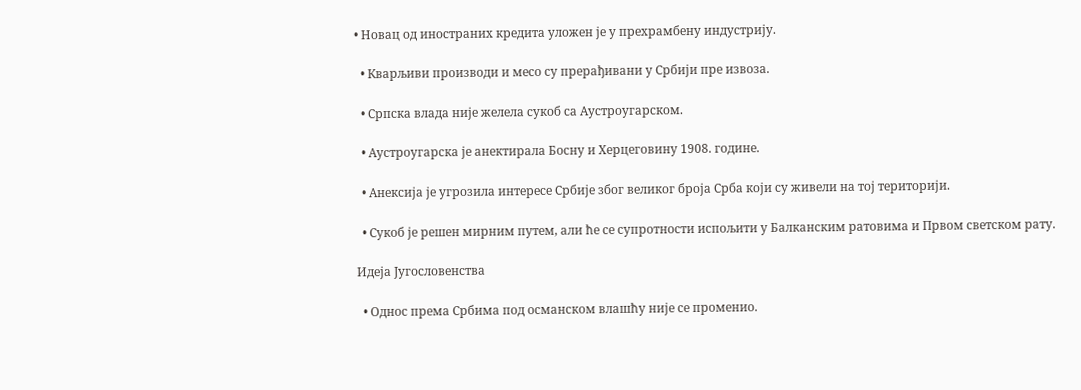• Новац од иностраних кредита уложен је у прехрамбену индустрију.

  • Кварљиви производи и месо су прерађивани у Србији пре извоза.

  • Српска влада није желела сукоб са Аустроугарском.

  • Аустроугарска је анектирала Босну и Херцеговину 1908. године.

  • Анексија је угрозила интересе Србије због великог броја Срба који су живели на тој територији.

  • Сукоб је решен мирним путем, али ће се супротности испољити у Балканским ратовима и Првом светском рату.

Идеја Југословенства

  • Однос према Србима под османском влашћу није се променио.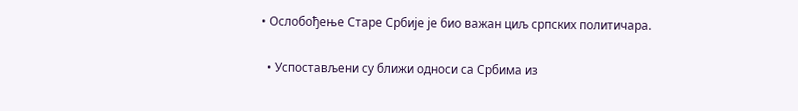• Ослобођење Старе Србије је био важан циљ српских политичара.

  • Успостављени су ближи односи са Србима из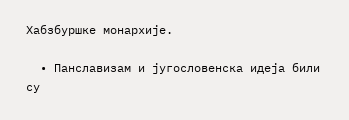Хабзбуршке монархије.

  • Панславизам и југословенска идеја били су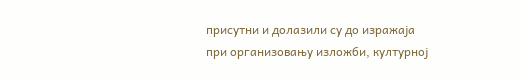присутни и долазили су до изражаја при организовању изложби, културној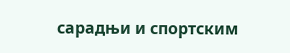сарадњи и спортским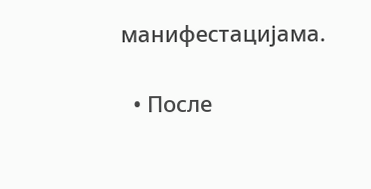манифестацијама.

  • После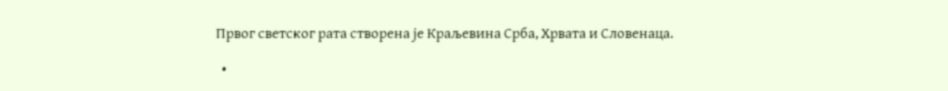Првог светског рата створена је Краљевина Срба, Хрвата и Словенаца.

  •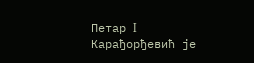Петар I Карађорђевић је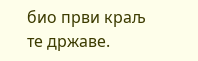био први краљ те државе.